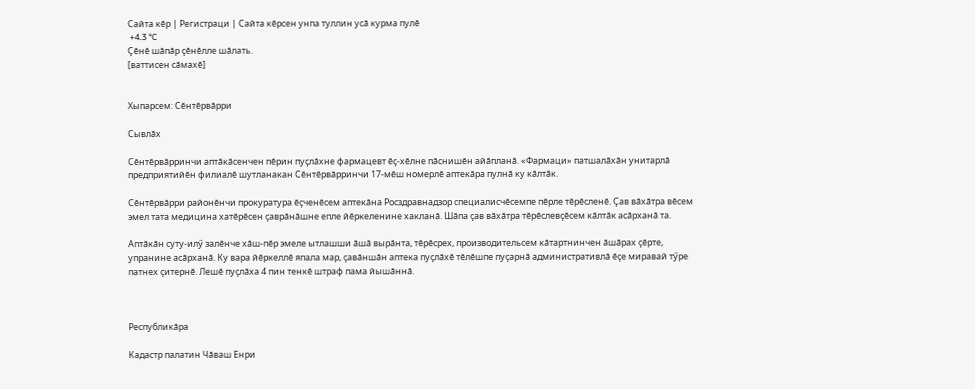Сайта кӗр | Регистраци | Сайта кӗрсен унпа туллин усӑ курма пулӗ
 +4.3 °C
Ҫӗнӗ шӑпӑр ҫӗнӗлле шӑлать.
[ваттисен сӑмахӗ]


Хыпарсем: Сӗнтӗрвӑрри

Сывлӑх

Сӗнтӗрвӑрринчи аптӑкӑсенчен пӗрин пуҫлӑхне фармацевт ӗҫ-хӗлне пӑснишӗн айӑпланӑ. «Фармаци» патшалӑхӑн унитарлӑ предприятийӗн филиалӗ шутланакан Сӗнтӗрвӑрринчи 17-мӗш номерлӗ аптекӑра пулнӑ ку кӑлтӑк.

Сӗнтӗрвӑрри районӗнчи прокуратура ӗҫченӗсем аптекӑна Росздравнадзор специалисчӗсемпе пӗрле тӗрӗсленӗ. Ҫав вӑхӑтра вӗсем эмел тата медицина хатӗрӗсен ҫаврӑнӑшне епле йӗркеленине хакланӑ. Шӑпа ҫав вӑхӑтра тӗрӗслевҫӗсем кӑлтӑк асӑрханӑ та.

Аптӑкӑн суту-илӳ залӗнче хӑш-пӗр эмеле ытлашши ӑшӑ вырӑнта, тӗрӗсрех, производительсем кӑтартнинчен ӑшӑрах ҫӗрте, упранине асӑрханӑ. Ку вара йӗркеллӗ япала мар, ҫавӑншӑн аптека пуҫлӑхӗ тӗлӗшпе пуҫарнӑ административлӑ ӗҫе миравай тӳре патнех ҫитернӗ. Лешӗ пуҫлӑха 4 пин тенкӗ штраф пама йышӑннӑ.



Республикӑра

Кадастр палатин Чӑваш Енри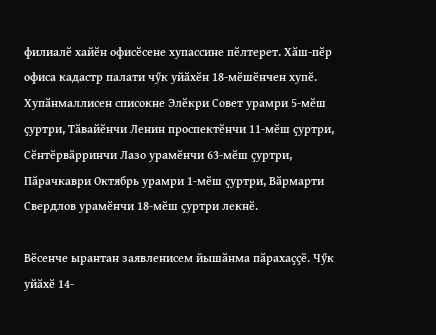филиалӗ хайӗн офисӗсене хупассине пӗлтерет. Хӑш-пӗр офиса кадастр палати чӳк уйӑхӗн 18-мӗшӗнчен хупӗ. Хупӑнмаллисен списокне Элӗкри Совет урамри 5-мӗш ҫуртри, Тӑвайӗнчи Ленин проспектӗнчи 11-мӗш ҫуртри, Сӗнтӗрвӑрринчи Лазо урамӗнчи 63-мӗш ҫуртри, Пӑрачкаври Октябрь урамри 1-мӗш ҫуртри, Вӑрмарти Свердлов урамӗнчи 18-мӗш ҫуртри лекнӗ.

Вӗсенче ырантан заявленисем йышӑнма пӑрахаҫҫӗ. Чӳк уйӑхӗ 14-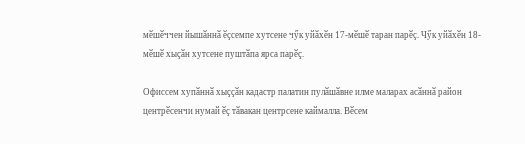мӗшӗччен йышӑннӑ ӗҫсемпе хутсене чӳк уйӑхӗн 17-мӗшӗ таран парӗҫ. Чӳк уйӑхӗн 18-мӗшӗ хыҫӑн хутсене пуштӑпа ярса парӗҫ.

Офиссем хупӑннӑ хыҫҫӑн кадастр палатин пулӑшӑвне илме маларах асӑннӑ район центрӗсенчи нумай ӗҫ тӑвакан центрсене каймалла. Вӗсем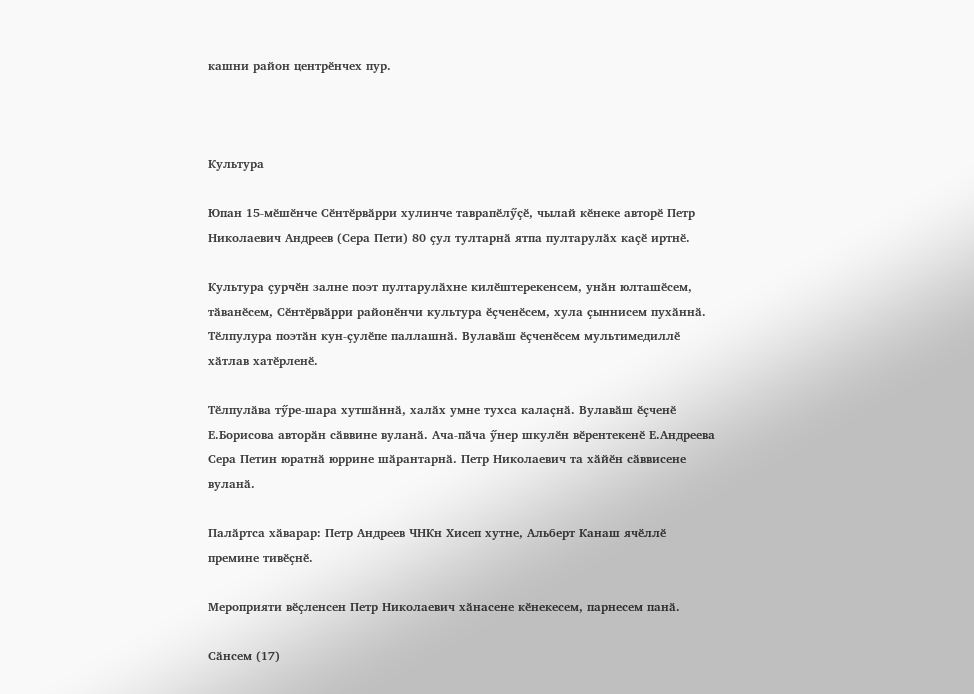кашни район центрӗнчех пур.



Культура

Юпан 15-мӗшӗнче Сӗнтӗрвӑрри хулинче таврапӗлӳҫӗ, чылай кӗнеке авторӗ Петр Николаевич Андреев (Сера Пети) 80 ҫул тултарнӑ ятпа пултарулӑх каҫӗ иртнӗ.

Культура ҫурчӗн залне поэт пултарулӑхне килӗштерекенсем, унӑн юлташӗсем, тӑванӗсем, Сӗнтӗрвӑрри районӗнчи культура ӗҫченӗсем, хула ҫыннисем пухӑннӑ. Тӗлпулура поэтӑн кун-ҫулӗпе паллашнӑ. Вулавӑш ӗҫченӗсем мультимедиллӗ хӑтлав хатӗрленӗ.

Тӗлпулӑва тӳре-шара хутшӑннӑ, халӑх умне тухса калаҫнӑ. Вулавӑш ӗҫченӗ Е.Борисова авторӑн сӑввине вуланӑ. Ача-пӑча ӳнер шкулӗн вӗрентекенӗ Е.Андреева Сера Петин юратнӑ юррине шӑрантарнӑ. Петр Николаевич та хӑйӗн сӑввисене вуланӑ.

Палӑртса хӑварар: Петр Андреев ЧНКн Хисеп хутне, Альберт Канаш ячӗллӗ премине тивӗҫнӗ.

Мероприяти вӗҫленсен Петр Николаевич хӑнасене кӗнекесем, парнесем панӑ.

Сӑнсем (17)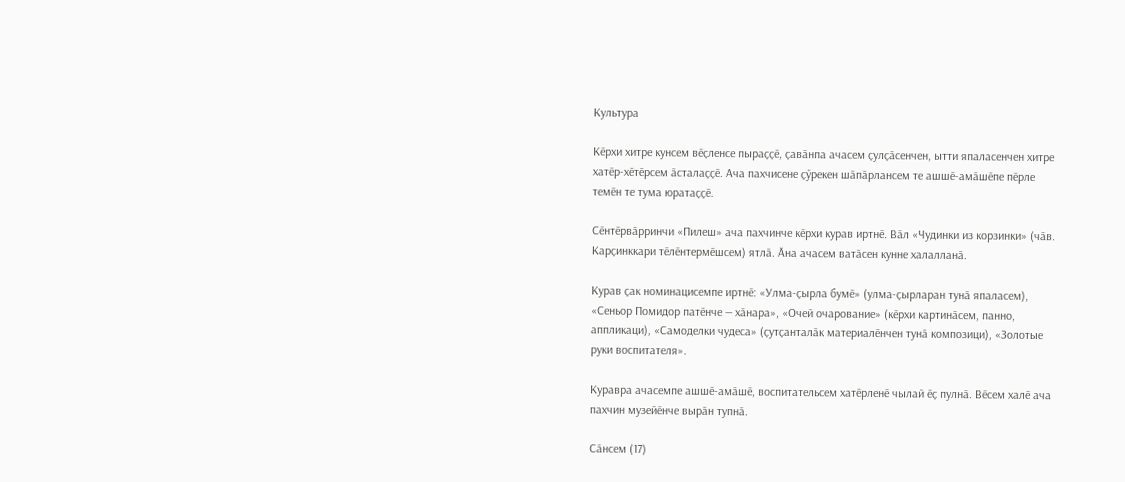Культура

Кӗрхи хитре кунсем вӗҫленсе пыраҫҫӗ, ҫавӑнпа ачасем ҫулҫӑсенчен, ытти япаласенчен хитре хатӗр-хӗтӗрсем ӑсталаҫҫӗ. Ача пахчисене ҫӳрекен шӑпӑрлансем те ашшӗ-амӑшӗпе пӗрле темӗн те тума юратаҫҫӗ.

Сӗнтӗрвӑрринчи «Пилеш» ача пахчинче кӗрхи курав иртнӗ. Вӑл «Чудинки из корзинки» (чӑв. Карҫинккари тӗлӗнтермӗшсем) ятлӑ. Ӑна ачасем ватӑсен кунне халалланӑ.

Курав ҫак номинацисемпе иртнӗ: «Улма-ҫырла бумӗ» (улма-ҫырларан тунӑ япаласем), «Сеньор Помидор патӗнче — хӑнара», «Очей очарование» (кӗрхи картинӑсем, панно, аппликаци), «Самоделки чудеса» (ҫутҫанталӑк материалӗнчен тунӑ композици), «Золотые руки воспитателя».

Куравра ачасемпе ашшӗ-амӑшӗ, воспитательсем хатӗрленӗ чылай ӗҫ пулнӑ. Вӗсем халӗ ача пахчин музейӗнче вырӑн тупнӑ.

Сӑнсем (17)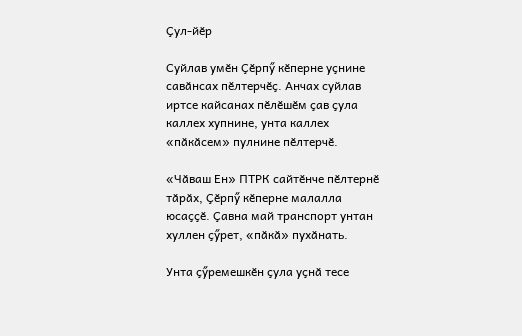Ҫул-йӗр

Суйлав умӗн Ҫӗрпӳ кӗперне уҫнине савӑнсах пӗлтерчӗҫ. Анчах суйлав иртсе кайсанах пӗлӗшӗм ҫав ҫула каллех хупнине, унта каллех «пӑкӑсем» пулнине пӗлтерчӗ.

«Чӑваш Ен» ПТРК сайтӗнче пӗлтернӗ тӑрӑх, Ҫӗрпӳ кӗперне малалла юсаҫҫӗ. Ҫавна май транспорт унтан хуллен ҫӳрет, «пӑкӑ» пухӑнать.

Унта ҫӳремешкӗн ҫула уҫнӑ тесе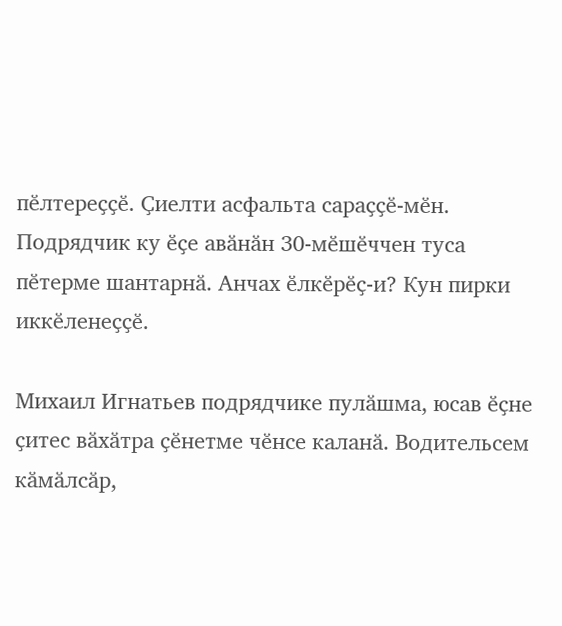пӗлтереҫҫӗ. Ҫиелти асфальта сараҫҫӗ-мӗн. Подрядчик ку ӗҫе авӑнӑн 30-мӗшӗччен туса пӗтерме шантарнӑ. Анчах ӗлкӗрӗҫ-и? Кун пирки иккӗленеҫҫӗ.

Михаил Игнатьев подрядчике пулӑшма, юсав ӗҫне ҫитес вӑхӑтра ҫӗнетме чӗнсе каланӑ. Водительсем кӑмӑлсӑр,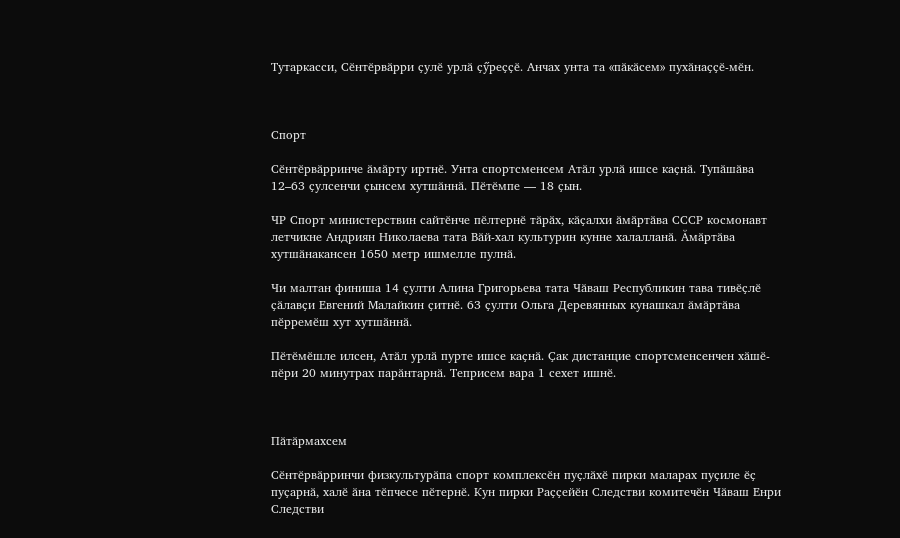Тутаркасси, Сӗнтӗрвӑрри ҫулӗ урлӑ ҫӳреҫҫӗ. Анчах унта та «пӑкӑсем» пухӑнаҫҫӗ-мӗн.



Спорт

Сӗнтӗрвӑрринче ӑмӑрту иртнӗ. Унта спортсменсем Атӑл урлӑ ишсе каҫнӑ. Тупӑшӑва 12–63 ҫулсенчи ҫынсем хутшӑннӑ. Пӗтӗмпе — 18 ҫын.

ЧР Спорт министерствин сайтӗнче пӗлтернӗ тӑрӑх, кӑҫалхи ӑмӑртӑва СССР космонавт летчикне Андриян Николаева тата Вӑй-хал культурин кунне халалланӑ. Ӑмӑртӑва хутшӑнакансен 1650 метр ишмелле пулнӑ.

Чи малтан финиша 14 ҫулти Алина Григорьева тата Чӑваш Республикин тава тивӗҫлӗ ҫӑлавҫи Евгений Малайкин ҫитнӗ. 63 ҫулти Ольга Деревянных кунашкал ӑмӑртӑва пӗрремӗш хут хутшӑннӑ.

Пӗтӗмӗшле илсен, Атӑл урлӑ пурте ишсе каҫнӑ. Ҫак дистанцие спортсменсенчен хӑшӗ-пӗри 20 минутрах парӑнтарнӑ. Теприсем вара 1 сехет ишнӗ.



Пӑтӑрмахсем

Сӗнтӗрвӑрринчи физкультурӑпа спорт комплексӗн пуҫлӑхӗ пирки маларах пуҫиле ӗҫ пуҫарнӑ, халӗ ӑна тӗпчесе пӗтернӗ. Кун пирки Раҫҫейӗн Следстви комитечӗн Чӑваш Енри Следстви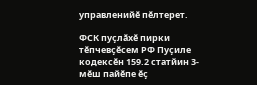управленийӗ пӗлтерет.

ФСК пуҫлӑхӗ пирки тӗпчевҫӗсем РФ Пуҫиле кодексӗн 159.2 статйин 3-мӗш пайӗпе ӗҫ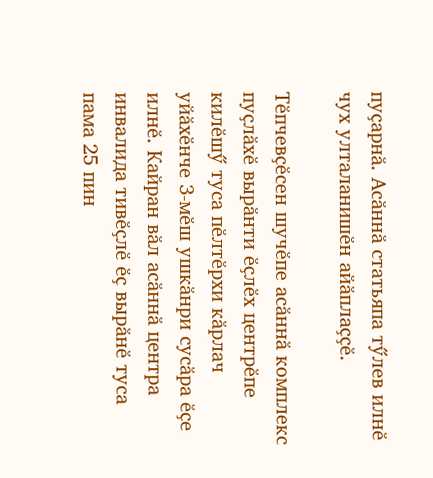пуҫарнӑ. Асӑннӑ статьяпа тӳлев илнӗ чух улталанишӗн айӑплаҫҫӗ.

Тӗпчевҫӗсен шучӗпе асӑннӑ комплекс пуҫлӑхӗ вырӑнти ӗҫлӗх центрӗпе килӗшӳ туса пӗлтӗрхи кӑрлач уйӑхӗнче 3-мӗш ушкӑнри сусӑра ӗҫе илнӗ. Кайран вӑл асӑннӑ центра инвалида тивӗҫлӗ ӗҫ вырӑнӗ туса пама 25 пин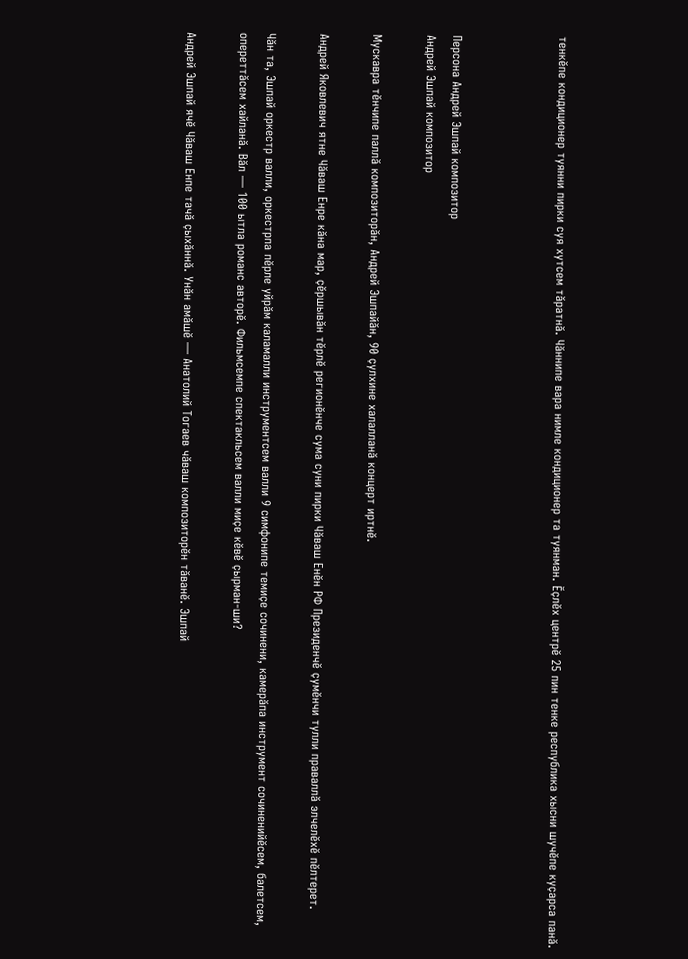тенкӗпе кондиционер туянни пирки суя хутсем тӑратнӑ. Чӑннипе вара нимле кондиционер та туянман. Ӗҫлӗх центрӗ 25 пин тенке республика хысни шучӗпе куҫарса панӑ.



Персона Андрей Эшпай композитор
Андрей Эшпай композитор

Мускавра тӗнчипе паллӑ композиторӑн, Андрей Эшпайӑн, 90 ҫулхине халалланӑ концерт иртнӗ.

Андрей Яковлевич ятне Чӑваш Енре кӑна мар, ҫӗршывӑн тӗрлӗ регионӗнче сума суни пирки Чӑваш Енӗн РФ Президенчӗ ҫумӗнчи тулли праваллӑ элчелӗхӗ пӗлтерет.

Чӑн та, Эшпай оркестр валли, оркестрпа пӗрле уйрӑм каламалли инструментсем валли 9 симфонипе темиҫе сочинени, камерӑпа инструмент сочиненийӗсем, балетсем, опереттӑсем хайланӑ. Вӑл — 100 ытла романс авторӗ. Фильмсемпе спектакльсем валли миҫе кӗвӗ ҫырман-ши?

Андрей Эшпай ячӗ Чӑваш Енпе тачӑ ҫыхӑннӑ. Унӑн амӑшӗ — Анатолий Тогаев чӑваш композиторӗн тӑванӗ. Эшпай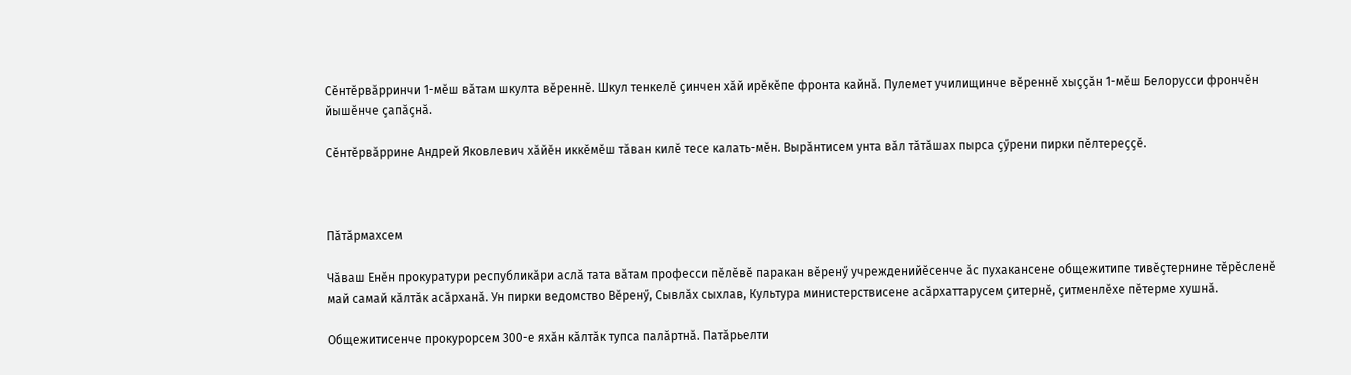Сӗнтӗрвӑрринчи 1-мӗш вӑтам шкулта вӗреннӗ. Шкул тенкелӗ ҫинчен хӑй ирӗкӗпе фронта кайнӑ. Пулемет училищинче вӗреннӗ хыҫҫӑн 1-мӗш Белорусси фрончӗн йышӗнче ҫапӑҫнӑ.

Сӗнтӗрвӑррине Андрей Яковлевич хӑйӗн иккӗмӗш тӑван килӗ тесе калать-мӗн. Вырӑнтисем унта вӑл тӑтӑшах пырса ҫӳрени пирки пӗлтереҫҫӗ.



Пӑтӑрмахсем

Чӑваш Енӗн прокуратури республикӑри аслӑ тата вӑтам професси пӗлӗвӗ паракан вӗренӳ учрежденийӗсенче ӑс пухакансене общежитипе тивӗҫтернине тӗрӗсленӗ май самай кӑлтӑк асӑрханӑ. Ун пирки ведомство Вӗренӳ, Сывлӑх сыхлав, Культура министерствисене асӑрхаттарусем ҫитернӗ, ҫитменлӗхе пӗтерме хушнӑ.

Общежитисенче прокурорсем 300-е яхӑн кӑлтӑк тупса палӑртнӑ. Патӑрьелти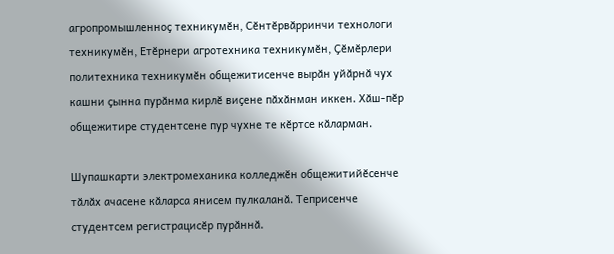агропромышленноҫ техникумӗн, Сӗнтӗрвӑрринчи технологи техникумӗн, Етӗрнери агротехника техникумӗн, Ҫӗмӗрлери политехника техникумӗн общежитисенче вырӑн уйӑрнӑ чух кашни ҫынна пурӑнма кирлӗ виҫене пӑхӑнман иккен. Хӑш-пӗр общежитире студентсене пур чухне те кӗртсе кӑларман.

Шупашкарти электромеханика колледжӗн общежитийӗсенче тӑлӑх ачасене кӑларса янисем пулкаланӑ. Теприсенче студентсем регистрацисӗр пурӑннӑ.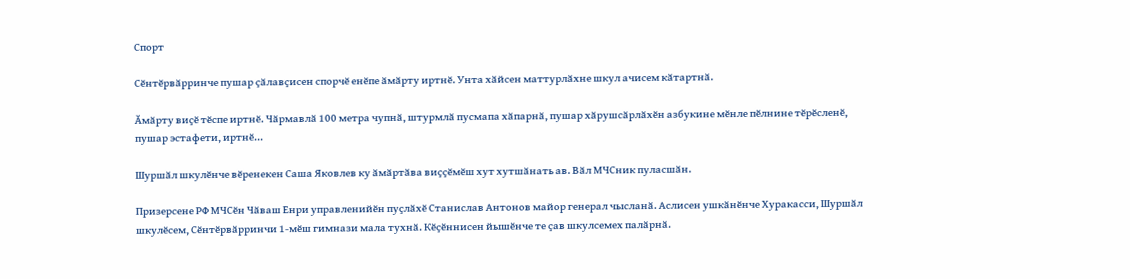Спорт

Сӗнтӗрвӑрринче пушар ҫӑлавҫисен спорчӗ енӗпе ӑмӑрту иртнӗ. Унта хӑйсен маттурлӑхне шкул ачисем кӑтартнӑ.

Ӑмӑрту виҫӗ тӗспе иртнӗ. Чӑрмавлӑ 100 метра чупнӑ, штурмлӑ пусмапа хӑпарнӑ, пушар хӑрушсӑрлӑхӗн азбукине мӗнле пӗлнине тӗрӗсленӗ, пушар эстафети, иртнӗ…

Шуршӑл шкулӗнче вӗренекен Саша Яковлев ку ӑмӑртӑва виҫҫӗмӗш хут хутшӑнать ав. Вӑл МЧСник пуласшӑн.

Призерсене РФ МЧСӗн Чӑваш Енри управленийӗн пуҫлӑхӗ Станислав Антонов майор генерал чысланӑ. Аслисен ушкӑнӗнче Хуракасси, Шуршӑл шкулӗсем, Сӗнтӗрвӑрринчи 1-мӗш гимнази мала тухнӑ. Кӗҫӗннисен йышӗнче те ҫав шкулсемех палӑрнӑ.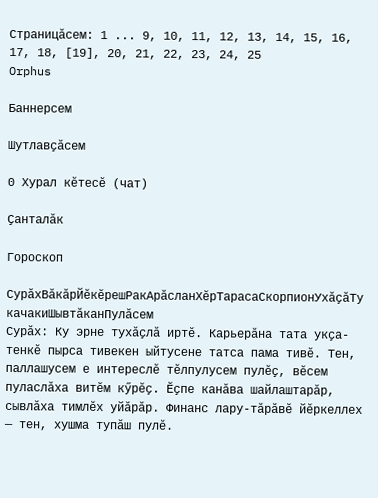Страницӑсем: 1 ... 9, 10, 11, 12, 13, 14, 15, 16, 17, 18, [19], 20, 21, 22, 23, 24, 25
Orphus

Баннерсем

Шутлавҫӑсем

0 Хурал кӗтесӗ (чат)

Ҫанталӑк

Гороскоп

СурӑхВӑкӑрЙӗкӗрешРакАрӑсланХӗрТарасаСкорпионУхӑҫӑТу качакиШывтӑканПулӑсем
Сурӑх: Ку эрне тухӑҫлӑ иртӗ. Карьерӑна тата укҫа-тенкӗ пырса тивекен ыйтусене татса пама тивӗ. Тен, паллашусем е интереслӗ тӗлпулусем пулӗҫ, вӗсем пуласлӑха витӗм кӳрӗҫ. Ӗҫпе канӑва шайлаштарӑр, сывлӑха тимлӗх уйӑрӑр. Финанс лару-тӑрӑвӗ йӗркеллех — тен, хушма тупӑш пулӗ.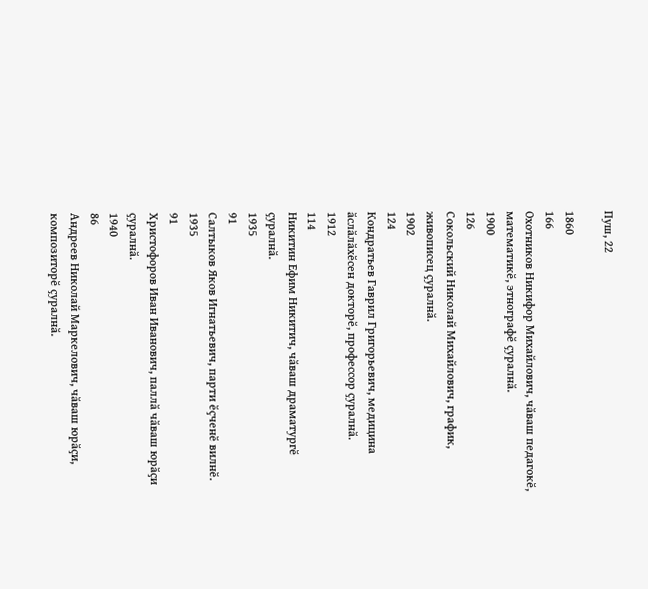Пуш, 22

1860
166
Охотников Никифор Михайлович, чӑваш педагокӗ, математикӗ, этнографӗ ҫуралнӑ.
1900
126
Сокольский Николай Михайлович, график, живописец ҫуралнӑ.
1902
124
Кондратьев Гаврил Григорьевич, медицина ӑслӑлӑхӗсен докторӗ, профессор ҫуралнӑ.
1912
114
Никитин Ефим Никитич, чӑваш драматургӗ ҫуралнӑ.
1935
91
Салтыков Яков Игнатьевич, парти ӗҫченӗ вилнӗ.
1935
91
Христофоров Иван Иванович, паллӑ чӑваш юрӑҫи ҫуралнӑ.
1940
86
Андреев Николай Маркелович, чӑваш юрӑҫи, композиторӗ ҫуралнӑ.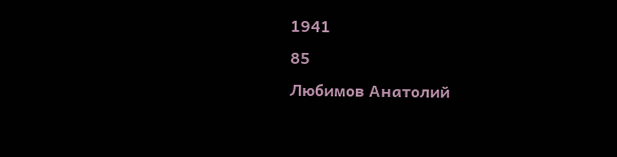1941
85
Любимов Анатолий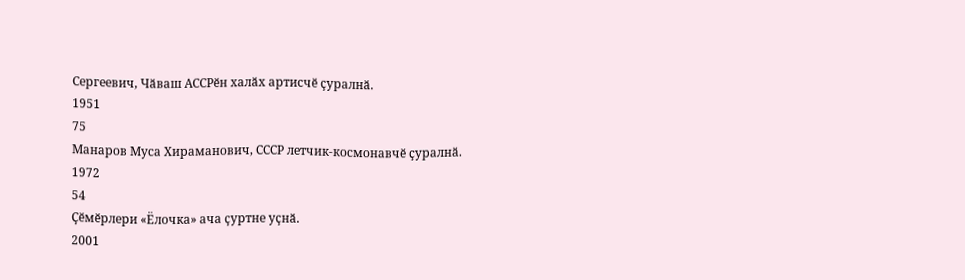Сергеевич, Чӑваш АССРӗн халӑх артисчӗ ҫуралнӑ.
1951
75
Манаров Муса Хираманович, СССР летчик-космонавчӗ ҫуралнӑ.
1972
54
Ҫӗмӗрлери «Ёлочка» ача ҫуртне уҫнӑ.
2001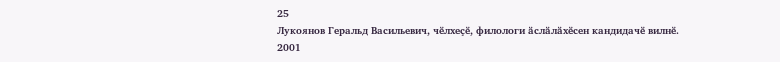25
Лукоянов Геральд Васильевич, чӗлхеҫӗ, филологи ӑслӑлӑхӗсен кандидачӗ вилнӗ.
2001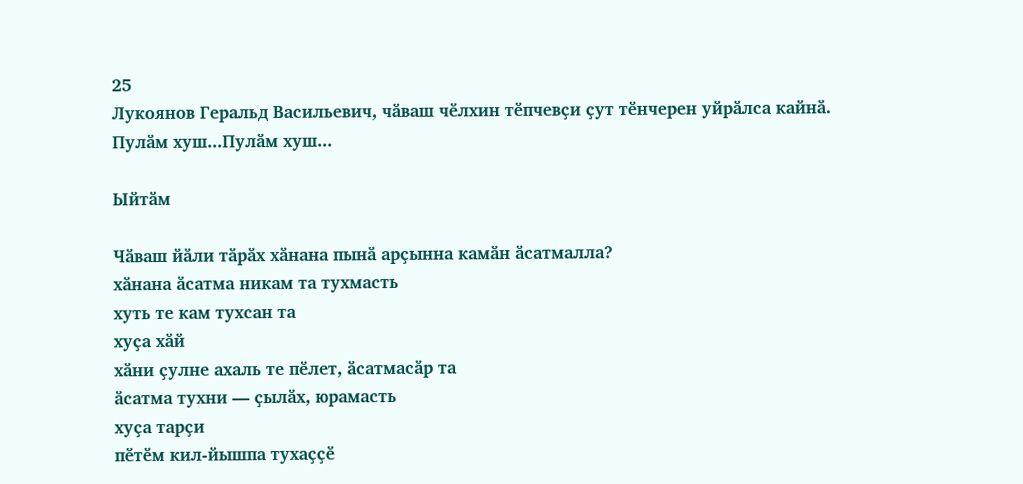25
Лукоянов Геральд Васильевич, чӑваш чӗлхин тӗпчевҫи ҫут тӗнчерен уйрӑлса кайнӑ.
Пулӑм хуш...Пулӑм хуш...

Ыйтӑм

Чӑваш йӑли тӑрӑх хӑнана пынӑ арҫынна камӑн ӑсатмалла?
хӑнана ӑсатма никам та тухмасть
хуть те кам тухсан та
хуҫа хӑй
хӑни ҫулне ахаль те пӗлет, ӑсатмасӑр та
ӑсатма тухни — ҫылӑх, юрамасть
хуҫа тарҫи
пӗтӗм кил-йышпа тухаҫҫӗ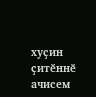хуҫин ҫитӗннӗ ачисем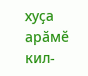хуҫа арӑмӗ
кил-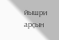йышри арҫын